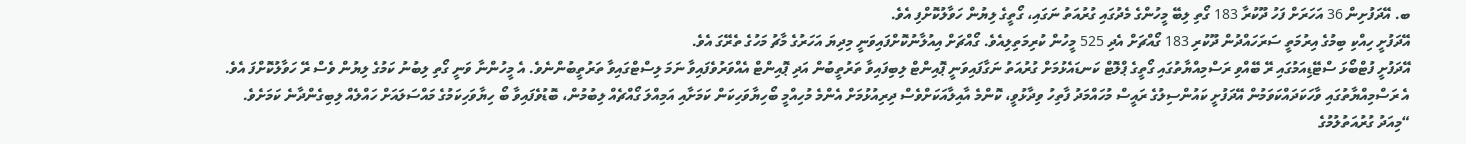ބ. އޭދަފުށިން 36 އަހަރަށް ފަހު ދޫކުރާ 183 ގޯތި ލިބޭ މީހުންގެ މެދުގައި ގުރުއަތު ނަގައި، ގޯތީގެ ލިޔުން ހަވާލުކޮށްފި އެވެ.
އޭދަފުށީ ހިއްކި ބިމުގެ އިރުމަތީ ސަރަހައްދުން ދޫކުރި 183 ގޯއްޗަށް އެދި 525 މީހުން ކުރިމަތިލިއެވެ. ގޯއްޗަށް އިއުލާނުކޮށްފައިވަނީ މިދިޔަ އަހަރުގެ މާޗު މަހުގެ ތެރޭގަ އެވެ.
އޭދަފުށީ ފުޓްބޯޅަ ސްޓޭޑިއަމުގައި ރޭ ބޭއްވި ރަސްމިއްޔާތުގައި ގޯތީގެ ޕްލޮޓް ކަނޑައެޅުމަށް ގުރުއަތު ނަގާފައިވަނީ ޕޮއިންޓް ލިބިފައިވާ ތަރުތީބުން އަދި ޕޮއިންޓް އެއްވަރުވެފައިވާ ނަމަ ލިސްޓްގައިވާ ތަރުތީބުންނެވެ. އެ މީހުންނާ ވަނީ ގޯތި ލިބުނު ކަމުގެ ލިޔުން ވެސް ރޭ ހަވާލުކޮށްފަ އެވެ.
އެ ރަސްމިއްޔާތުގައި ވާހަކަދައްކަވަމުން އޭދަފުށީ ކައުންސިލުގެ ރައީސް މުހައްމަދު ފާތިހު ވިދާޅުވީ، ކޮންމެ އާއިލާއަކަށްވެސް ދިރިއުޅުމަށް އެންމެ މުހިއްމީ ބޯހިޔާވަހިކަން ކަމަށާއި އަމިއްލަ ގޯއްޗެއް ލިބުމުން، ބޮޑުވެފައިވާ ބޯ ހިޔާވަހިކަމުގެ މައްސަލައަށް ހައްލެއް ލިބިގެންދާނެ ކަމަށެވެ.
“މިއަދު ގުރުއަތުލުމުގެ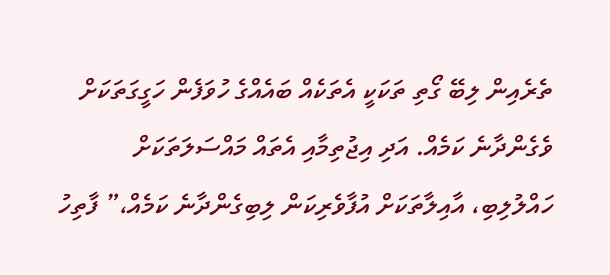ތެރެއިން ލިބޭ ގޯތި ތަކަކީ އެތަކެއް ބައެއްގެ ހުވަފެން ހަގީގަތަކަށް ވެގެންދާނެ ކަމެއް. އަދި އިޖުތިމާއި އެތައް މައްސަލަތަކަށް ހައްލުލިބި، އާއިލާތަކަށް އުފާވެރިކަން ލިބިގެންދާނެ ކަމެއް،” ފާތިހު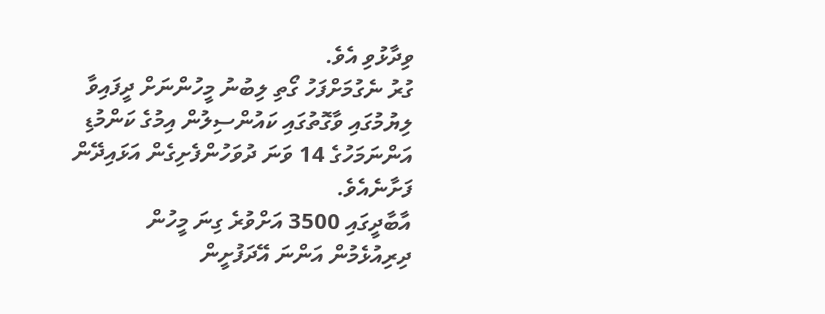ވިދާޅުވި އެވެ.
ގުރު ނެގުމަށްފަހު ގޯތި ލިބުނު މީހުންނަށް ދީފައިވާ ލިޔުމުގައި ވާގޮތުގައި ކައުންސިލުން އިމުގެ ކަންމުޑި އަންނަމަހުގެ 14 ވަނަ ދުވަހުންފެށިގެން އަޅައިދޭން ފަށާނެއެވެ.
އާބާދީގައި 3500 އަށްވުރެ ގިނަ މީހުން ދިރިއުޅެމުން އަންނަ އޭދަފުށީން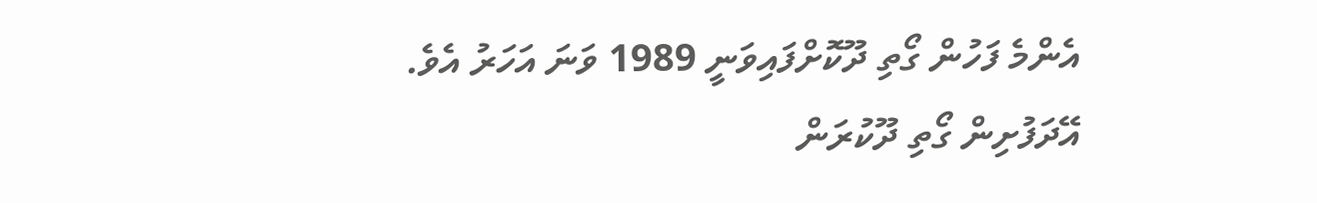އެންމެ ފަހުން ގޯތި ދޫކޮށްފައިވަނީ 1989 ވަނަ އަހަރު އެވެ.
އޭދަފުށިން ގޯތި ދޫކުރަން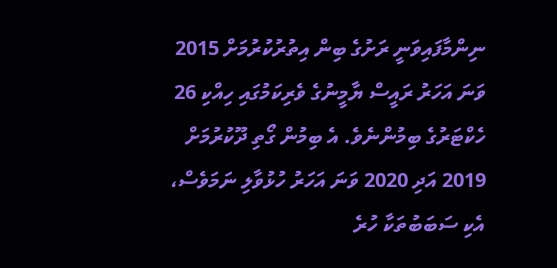ނިންމާފައިވަނީ ރަށުގެ ބިން އިތުރުކުރުމަށް 2015 ވަނަ އަހަރު ރައީސް ޔާމީނުގެ ވެރިކަމުގައި ހިއްކި 26 ހެކްޓަރުގެ ބިމުންނެވެ. އެ ބިމުން ގޯތި ދޫކުރުމަށް 2019 އަދި 2020 ވަނަ އަހަރު ހުޅުވާލި ނަމަވެސް، އެކި ސަބަބުތަކާ ހުރެ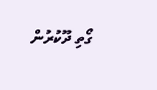ގޯތި ދޫކުރުން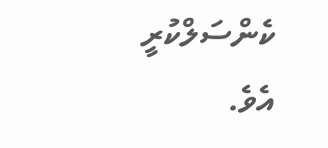ކެންސަލްކުރީ އެވެ.